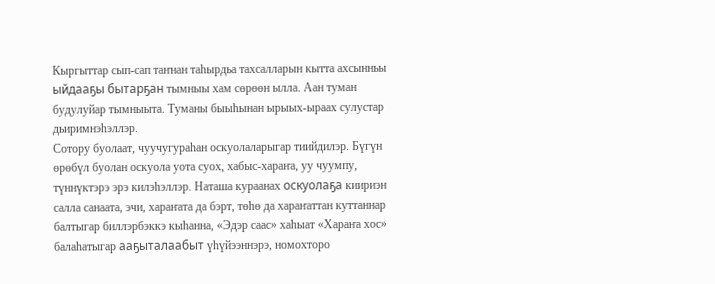Кыргыттар сып-сап таҥнан таһырдьа тахсалларын кытта ахсынньы ыйдааҕы бытарҕан тымныы хам сөрөөн ылла. Аан туман будулуйар тымныыта. Туманы быыһынан ырыых-ыраах сулустар дьиримнэһэллэр.
Сотору буолаат, чуучугураһан оскуолаларыгар тиийдилэр. Бүгүн өрөбүл буолан оскуола уота суох, хабыс-хараҥа, уу чуумпу, түннүктэрэ эрэ килэһэллэр. Наташа кураанах оскуолаҕа киириэн салла санаата, эчи, хараҥата да бэрт, төһө да хараҥаттан куттаннар балтыгар биллэрбэккэ кыһанна, «Эдэр саас» хаһыат «Хараҥа хос» балаһатыгар ааҕыталаабыт үһүйээннэрэ, номохторо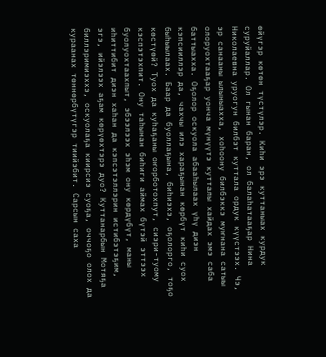өйүгэр көтөн түстүлэр. Киһи эрэ куттаныах курдук суруйаллар. Ол гынан баран, ол балаһатааҕар Нина Николаевна уруогун билбэт куттала ордук күүстээх. Чэ, эр санааны ылыныахха, хоһоону билбэккэ муҥнана сатыы олоруохтааҕар уонча мүнүүтэ кутталы хайдах эмэ саба баттыахха. Оҕолор оскуола абааһылаах үһү диэн кэпсииллэр да, чахчы илэ хараҕынан көрбүт киһи суох быһыылаах. Баар да буоллаҕына, биһиэхэ, оҕолорго, тоҕо көстүөй? Туох да куһаҕаны оҥорботохпут, сиэри-туому кэспэтэхпит. Ону таһынан биһиги аймах бүтэй эттээх буолуохтаахпыт, эбээлээх эһэм ону көрдүбүт, маны иһиттибит диэн хаһан да кэпсэтэллэрин истибэтэҕим, эгэ, ийэлээх аҕам көрүөхтэрэ дуо? Куттанарбын Мотяҕа биллэримиэххэ, оскуолаҕа киирсиэ суоҕа, оччоҕо олох да кураанах төннөрбүтүгэр тиийэбит. Сарсын саха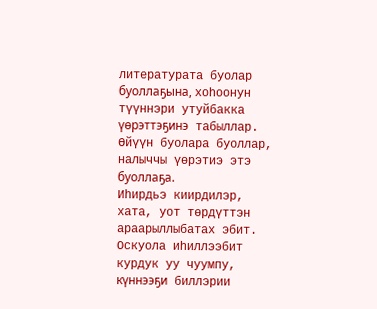литературата буолар буоллаҕына, хоһоонун түүннэри утуйбакка үөрэттэҕинэ табыллар. Өйүүн буолара буоллар, налыччы үөрэтиэ этэ буоллаҕа.
Иһирдьэ киирдилэр, хата, уот төрдүттэн араарыллыбатах эбит. Оскуола иһиллээбит курдук уу чуумпу, күннээҕи биллэрии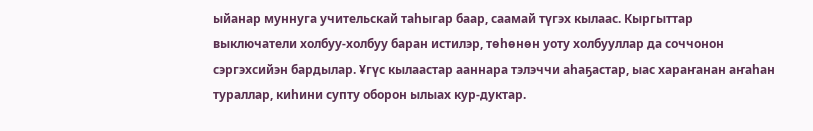ыйанар муннуга учительскай таһыгар баар, саамай түгэх кылаас. Кыргыттар выключатели холбуу-холбуу баран истилэр, төһөнөн уоту холбууллар да соччонон сэргэхсийэн бардылар. ¥гүс кылаастар ааннара тэлэччи аһаҕастар, ыас хараҥанан аҥаһан тураллар, киһини супту оборон ылыах кур-дуктар.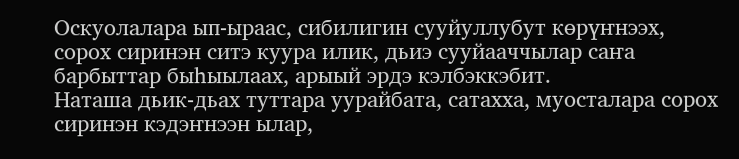Оскуолалара ып-ыраас, сибилигин сууйуллубут көрүҥнээх, сорох сиринэн ситэ куура илик, дьиэ сууйааччылар саҥа барбыттар быһыылаах, арыый эрдэ кэлбэккэбит.
Наташа дьик-дьах туттара уурайбата, сатахха, муосталара сорох сиринэн кэдэҥнээн ылар,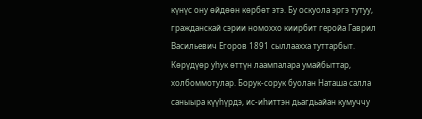күнүс ону өйдөөн көрбөт этэ. Бу оскуола эргэ тутуу, гражданскай сэрии номоххо киирбит геройа Гаврил Васильевич Егоров 1891 сыллаахха туттарбыт.
Көрүдүөр уһук өттүн лаампалара умайбыттар, холбоммотулар. Борук-сорук буолан Наташа салла саныыра күүһүрдэ, ис-иһиттэн дьагдьайан кумуччу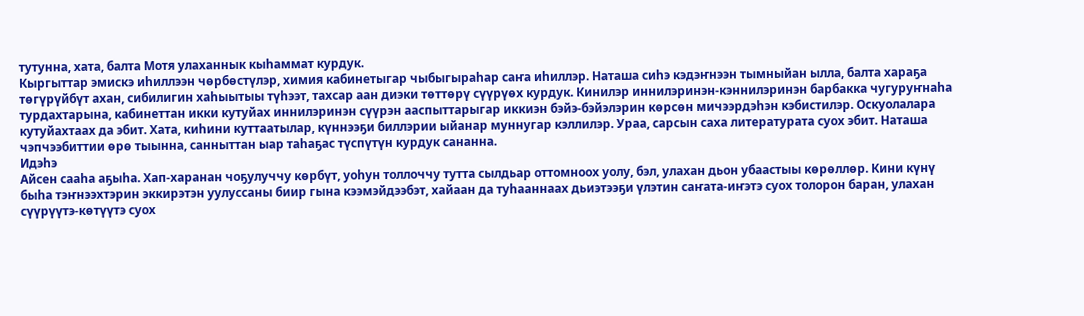тутунна, хата, балта Мотя улаханнык кыһаммат курдук.
Кыргыттар эмискэ иһиллээн чөрбөстүлэр, химия кабинетыгар чыбыгыраһар саҥа иһиллэр. Наташа сиһэ кэдэҥнээн тымныйан ылла, балта хараҕа төгүрүйбүт ахан, сибилигин хаһыытыы түһээт, тахсар аан диэки төттөрү сүүрүөх курдук. Кинилэр иннилэринэн-кэннилэринэн барбакка чугуруҥнаһа турдахтарына, кабинеттан икки кутуйах иннилэринэн сүүрэн ааспыттарыгар иккиэн бэйэ-бэйэлэрин көрсөн мичээрдэһэн кэбистилэр. Оскуолалара кутуйахтаах да эбит. Хата, киһини куттаатылар, күннээҕи биллэрии ыйанар муннугар кэллилэр. Ураа, сарсын саха литературата суох эбит. Наташа чэпчээбиттии өрө тыынна, санныттан ыар таһаҕас түспүтүн курдук сананна.
Идэһэ
Айсен сааһа аҕыһа. Хап-харанан чоҕулуччу көрбүт, уоһун толлоччу тутта сылдьар оттомноох уолу, бэл, улахан дьон убаастыы көрөллөр. Кини күнү быһа тэҥнээхтэрин эккирэтэн уулуссаны биир гына кээмэйдээбэт, хайаан да туһааннаах дьиэтээҕи үлэтин саҥата-иҥэтэ суох толорон баран, улахан сүүрүүтэ-көтүүтэ суох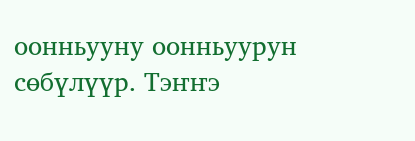оонньууну оонньуурун сөбүлүүр. Тэҥҥэ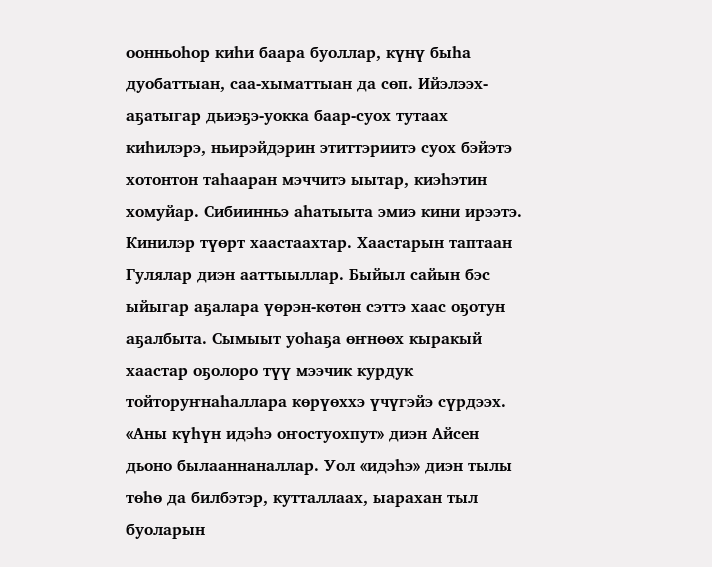оонньоһор киһи баара буоллар, күнү быһа дуобаттыан, саа-хыматтыан да сөп. Ийэлээх-аҕатыгар дьиэҕэ-уокка баар-суох тутаах киһилэрэ, ньирэйдэрин этиттэриитэ суох бэйэтэ хотонтон таһааран мэччитэ ыытар, киэһэтин хомуйар. Сибиинньэ аһатыыта эмиэ кини ирээтэ.
Кинилэр түөрт хаастаахтар. Хаастарын таптаан Гулялар диэн ааттыыллар. Быйыл сайын бэс ыйыгар аҕалара үөрэн-көтөн сэттэ хаас оҕотун аҕалбыта. Сымыыт уоһаҕа өҥнөөх кыракый хаастар оҕолоро түү мээчик курдук тойторуҥнаһаллара көрүөххэ үчүгэйэ сүрдээх. «Аны күһүн идэһэ оҥостуохпут» диэн Айсен дьоно былааннаналлар. Уол «идэһэ» диэн тылы төһө да билбэтэр, кутталлаах, ыарахан тыл буоларын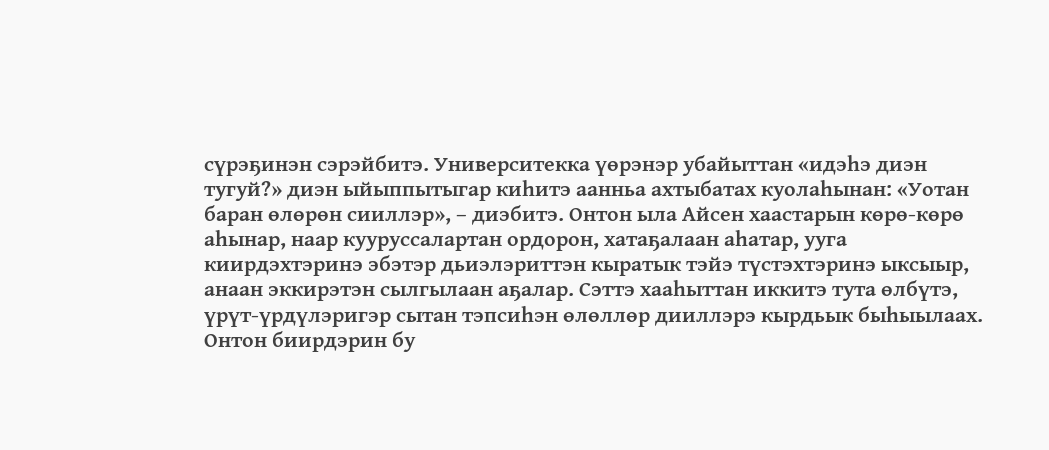сүрэҕинэн сэрэйбитэ. Университекка үөрэнэр убайыттан «идэһэ диэн тугуй?» диэн ыйыппытыгар киһитэ аанньа ахтыбатах куолаһынан: «Уотан баран өлөрөн сииллэр», – диэбитэ. Онтон ыла Айсен хаастарын көрө-көрө аһынар, наар кууруссалартан ордорон, хатаҕалаан аһатар, ууга киирдэхтэринэ эбэтэр дьиэлэриттэн кыратык тэйэ түстэхтэринэ ыксыыр, анаан эккирэтэн сылгылаан аҕалар. Сэттэ хааһыттан иккитэ тута өлбүтэ, үрүт-үрдүлэригэр сытан тэпсиһэн өлөллөр дииллэрэ кырдьык быһыылаах. Онтон биирдэрин бу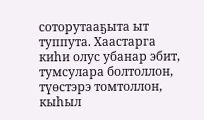соторутааҕыта ыт туппута. Хаастарга киһи олус убанар эбит, тумсулара болтоллон, түөстэрэ томтоллон, кыһыл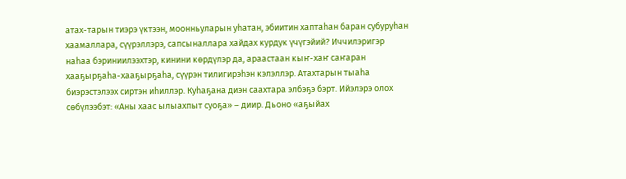атах-тарын тиэрэ үктээн, моонньуларын уһатан, эбиитин хаптаһан баран субуруһан хаамаллара, сүүрэллэрэ, сапсыналлара хайдах курдук үчүгэйий? Иччилэригэр наһаа бэриниилээхтэр, кинини көрдүлэр да, араастаан кыҥ-хаҥ саҥаран хааҕырҕаһа-хааҕырҕаһа, сүүрэн тилигирэһэн кэлэллэр. Атахтарын тыаһа биэрэстэлээх сиртэн иһиллэр. Куһаҕана диэн саахтара элбэҕэ бэрт. Ийэлэрэ олох сөбүлээбэт: «Аны хаас ылыахпыт суоҕа» – диир. Дьоно «аҕыйах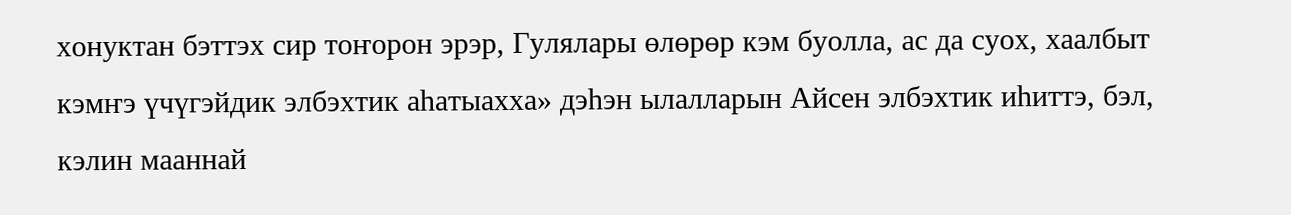хонуктан бэттэх сир тоҥорон эрэр, Гулялары өлөрөр кэм буолла, ас да суох, хаалбыт кэмҥэ үчүгэйдик элбэхтик аһатыахха» дэһэн ылалларын Айсен элбэхтик иһиттэ, бэл, кэлин мааннай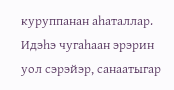куруппанан аһаталлар. Идэһэ чугаһаан эрэрин уол сэрэйэр, санаатыгар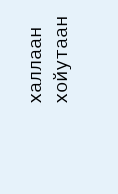халлаан хойутаан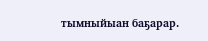тымныйыан баҕарар.